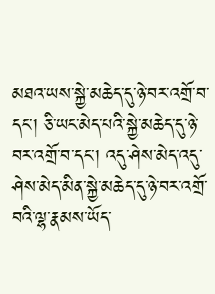མཐའ་ཡས་སྐྱེ་མཆེད་དུ་ཉེ་བར་འགྲོ་བ་དང་། ཅི་ཡང་མེད་པའི་སྐྱེ་མཆེད་དུ་ཉེ་བར་འགྲོ་བ་དང་། འདུ་ཤེས་མེད་འདུ་ཤེས་མེད་མིན་སྐྱེ་མཆེད་དུ་ཉེ་བར་འགྲོ་བའི་ལྷ་རྣམས་ཡོད་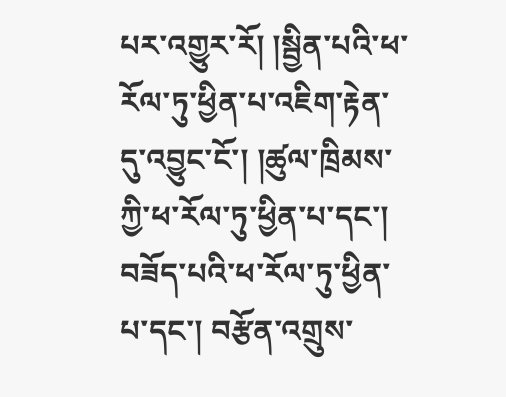པར་འགྱུར་རོ། །སྦྱིན་པའི་ཕ་རོལ་ཏུ་ཕྱིན་པ་འཇིག་རྟེན་དུ་འབྱུང་ངོ་། །ཚུལ་ཁྲིམས་ཀྱི་ཕ་རོལ་ཏུ་ཕྱིན་པ་དང་། བཟོད་པའི་ཕ་རོལ་ཏུ་ཕྱིན་པ་དང་། བརྩོན་འགྲུས་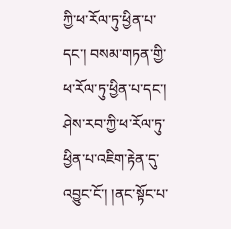ཀྱི་ཕ་རོལ་ཏུ་ཕྱིན་པ་དང་། བསམ་གཏན་གྱི་ཕ་རོལ་ཏུ་ཕྱིན་པ་དང་། ཤེས་རབ་ཀྱི་ཕ་རོལ་ཏུ་ཕྱིན་པ་འཇིག་རྟེན་དུ་འབྱུང་ངོ་། །ནང་སྟོང་པ་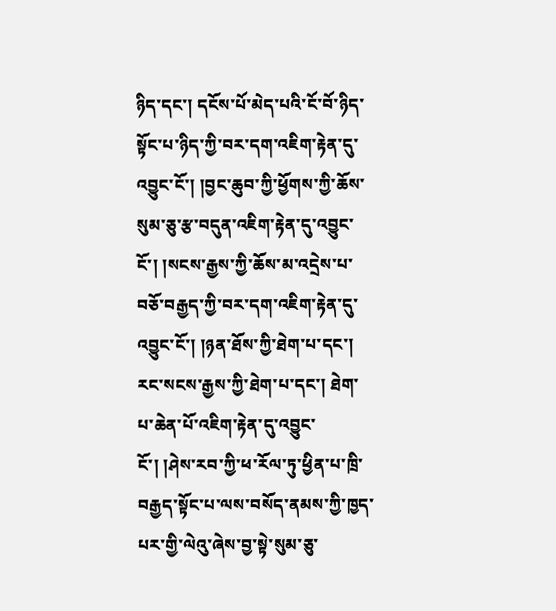ཉིད་དང་། དངོས་པོ་མེད་པའི་ངོ་བོ་ཉིད་སྟོང་པ་ཉིད་ཀྱི་བར་དག་འཇིག་རྟེན་དུ་འབྱུང་ངོ་། །བྱང་ཆུབ་ཀྱི་ཕྱོགས་ཀྱི་ཆོས་སུམ་ཅུ་རྩ་བདུན་འཇིག་རྟེན་དུ་འབྱུང་ངོ་། །སངས་རྒྱས་ཀྱི་ཆོས་མ་འདྲེས་པ་བཅོ་བརྒྱད་ཀྱི་བར་དག་འཇིག་རྟེན་དུ་འབྱུང་ངོ་། །ཉན་ཐོས་ཀྱི་ཐེག་པ་དང་། རང་སངས་རྒྱས་ཀྱི་ཐེག་པ་དང་། ཐེག་པ་ཆེན་པོ་འཇིག་རྟེན་དུ་འབྱུང་ངོ་། །ཤེས་རབ་ཀྱི་ཕ་རོལ་ཏུ་ཕྱིན་པ་ཁྲི་བརྒྱད་སྟོང་པ་ལས་བསོད་ནམས་ཀྱི་ཁྱད་པར་གྱི་ལེའུ་ཞེས་བྱ་སྟེ་སུམ་ཅུ་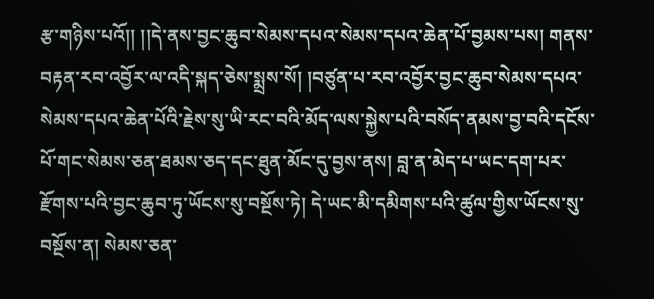རྩ་གཉིས་པའོ།། །།དེ་ནས་བྱང་ཆུབ་སེམས་དཔའ་སེམས་དཔའ་ཆེན་པོ་བྱམས་པས། གནས་བརྟན་རབ་འབྱོར་ལ་འདི་སྐད་ཅེས་སྨྲས་སོ། །བཙུན་པ་རབ་འབྱོར་བྱང་ཆུབ་སེམས་དཔའ་སེམས་དཔའ་ཆེན་པོའི་རྗེས་སུ་ཡི་རང་བའི་མོད་ལས་སྐྱེས་པའི་བསོད་ནམས་བྱ་བའི་དངོས་པོ་གང་སེམས་ཅན་ཐམས་ཅད་དང་ཐུན་མོང་དུ་བྱས་ནས། བླ་ན་མེད་པ་ཡང་དག་པར་རྫོགས་པའི་བྱང་ཆུབ་ཏུ་ཡོངས་སུ་བསྔོས་ཏེ། དེ་ཡང་མི་དམིགས་པའི་ཚུལ་གྱིས་ཡོངས་སུ་བསྔོས་ན། སེམས་ཅན་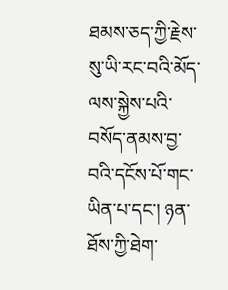ཐམས་ཅད་ཀྱི་རྗེས་སུ་ཡི་རང་བའི་མོད་ལས་སྐྱེས་པའི་བསོད་ནམས་བྱ་བའི་དངོས་པོ་གང་ཡིན་པ་དང་། ཉན་ཐོས་ཀྱི་ཐེག་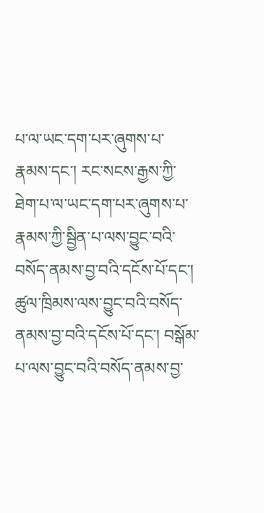པ་ལ་ཡང་དག་པར་ཞུགས་པ་རྣམས་དང་། རང་སངས་རྒྱས་ཀྱི་ཐེག་པ་ལ་ཡང་དག་པར་ཞུགས་པ་རྣམས་ཀྱི་སྦྱིན་པ་ལས་བྱུང་བའི་བསོད་ནམས་བྱ་བའི་དངོས་པོ་དང་། ཚུལ་ཁྲིམས་ལས་བྱུང་བའི་བསོད་ནམས་བྱ་བའི་དངོས་པོ་དང་། བསྒོམ་པ་ལས་བྱུང་བའི་བསོད་ནམས་བྱ་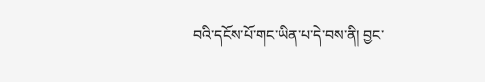བའི་དངོས་པོ་གང་ཡིན་པ་དེ་བས་ནི། བྱང་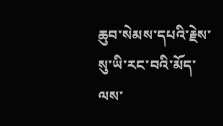ཆུབ་སེམས་དཔའི་རྗེས་སུ་ཡི་རང་བའི་མོད་ལས་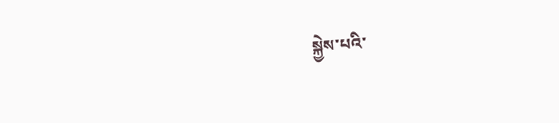སྐྱེས་པའི་